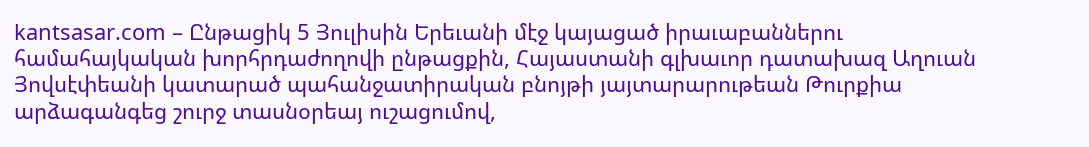kantsasar.com – Ընթացիկ 5 Յուլիսին Երեւանի մէջ կայացած իրաւաբաններու համահայկական խորհրդաժողովի ընթացքին, Հայաստանի գլխաւոր դատախազ Աղուան Յովսէփեանի կատարած պահանջատիրական բնոյթի յայտարարութեան Թուրքիա արձագանգեց շուրջ տասնօրեայ ուշացումով,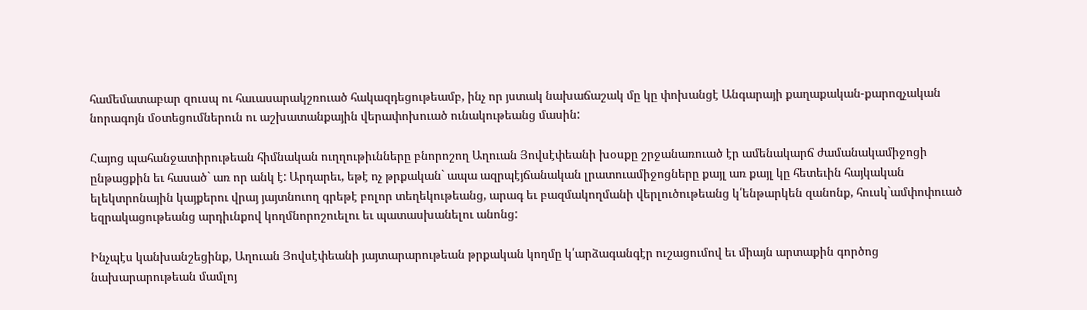համեմատաբար զուսպ ու հաւասարակշռուած հակազդեցութեամբ, ինչ որ յստակ նախաճաշակ մը կը փոխանցէ Անգարայի քաղաքական-քարոզչական նորագոյն մօտեցումներուն ու աշխատանքային վերափոխուած ունակութեանց մասին:

Հայոց պահանջատիրութեան հիմնական ուղղութիւնները բնորոշող Աղուան Յովսէփեանի խօսքը շրջանառուած էր ամենակարճ ժամանակամիջոցի ընթացքին եւ հասած` առ որ անկ է: Արդարեւ, եթէ ոչ թրքական` ապա ազրպէյճանական լրատուամիջոցները քայլ առ քայլ կը հետեւին հայկական ելեկտրոնային կայքերու վրայ յայտնուող գրեթէ բոլոր տեղեկութեանց, արագ եւ բազմակողմանի վերլուծութեանց կ՛ենթարկեն զանոնք, հուսկ`ամփոփուած եզրակացութեանց արդիւնքով կողմնորոշուելու եւ պատասխանելու անոնց:

Ինչպէս կանխանշեցինք, Աղուան Յովսէփեանի յայտարարութեան թրքական կողմը կ՛արձագանգէր ուշացումով եւ միայն արտաքին գործոց նախարարութեան մամլոյ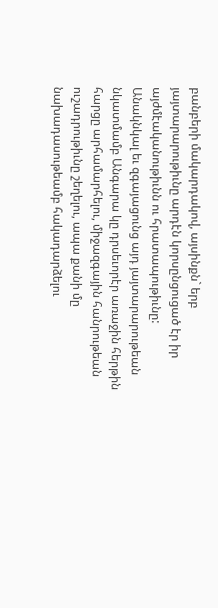բանբերի մակարդակով, այսինքն` երբ յայտարարութիւնը արդէն կորսընցուցած էր իր այժմէականութիւնն ու հրատապութիւնը:
Անակնկալ եւ զգայացունց այդ յայտարարութեան նկատմամբ Անգարա կը դրսեւորէր առաջին հերթին հարցը արհամարհելու, միջազգային հանրութեան ուշադրութիւնը շեղելու, ապա քանի մը նախադասութեամբ հակադարձելու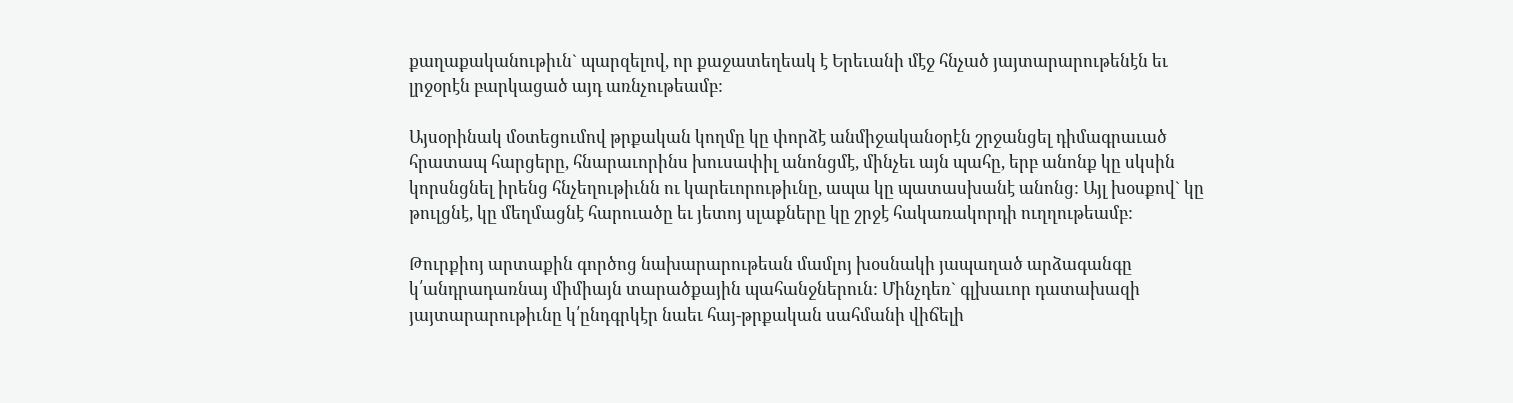քաղաքականութիւն` պարզելով, որ քաջատեղեակ է Երեւանի մէջ հնչած յայտարարութենէն եւ լրջօրէն բարկացած այդ առնչութեամբ:

Այսօրինակ մօտեցումով թրքական կողմը կը փորձէ անմիջականօրէն շրջանցել դիմագրաւած հրատապ հարցերը, հնարաւորինս խուսափիլ անոնցմէ, մինչեւ այն պահը, երբ անոնք կը սկսին կորսնցնել իրենց հնչեղութիւնն ու կարեւորութիւնը, ապա կը պատասխանէ անոնց: Այլ խօսքով` կը թուլցնէ, կը մեղմացնէ հարուածը եւ յետոյ սլաքները կը շրջէ հակառակորդի ուղղութեամբ:

Թուրքիոյ արտաքին գործոց նախարարութեան մամլոյ խօսնակի յապաղած արձագանգը կ՛անդրադառնայ միմիայն տարածքային պահանջներուն: Մինչդեռ` գլխաւոր դատախազի յայտարարութիւնը կ՛ընդգրկէր նաեւ հայ-թրքական սահմանի վիճելի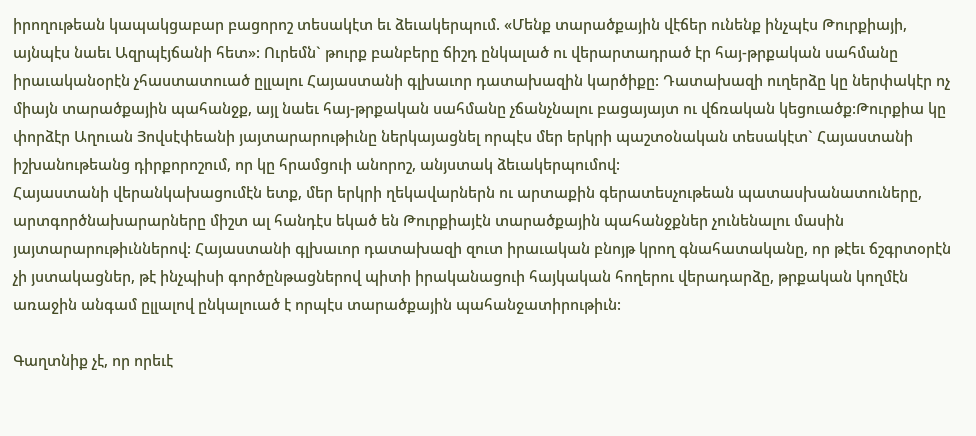իրողութեան կապակցաբար բացորոշ տեսակէտ եւ ձեւակերպում. «Մենք տարածքային վէճեր ունենք ինչպէս Թուրքիայի, այնպէս նաեւ Ազրպէյճանի հետ»: Ուրեմն` թուրք բանբերը ճիշդ ընկալած ու վերարտադրած էր հայ-թրքական սահմանը իրաւականօրէն չհաստատուած ըլլալու Հայաստանի գլխաւոր դատախազին կարծիքը: Դատախազի ուղերձը կը ներփակէր ոչ միայն տարածքային պահանջք, այլ նաեւ հայ-թրքական սահմանը չճանչնալու բացայայտ ու վճռական կեցուածք:Թուրքիա կը փորձէր Աղուան Յովսէփեանի յայտարարութիւնը ներկայացնել որպէս մեր երկրի պաշտօնական տեսակէտ` Հայաստանի իշխանութեանց դիրքորոշում, որ կը հրամցուի անորոշ, անյստակ ձեւակերպումով:
Հայաստանի վերանկախացումէն ետք, մեր երկրի ղեկավարներն ու արտաքին գերատեսչութեան պատասխանատուները, արտգործնախարարները միշտ ալ հանդէս եկած են Թուրքիայէն տարածքային պահանջքներ չունենալու մասին յայտարարութիւններով: Հայաստանի գլխաւոր դատախազի զուտ իրաւական բնոյթ կրող գնահատականը, որ թէեւ ճշգրտօրէն չի յստակացներ, թէ ինչպիսի գործընթացներով պիտի իրականացուի հայկական հողերու վերադարձը, թրքական կողմէն առաջին անգամ ըլլալով ընկալուած է որպէս տարածքային պահանջատիրութիւն:

Գաղտնիք չէ, որ որեւէ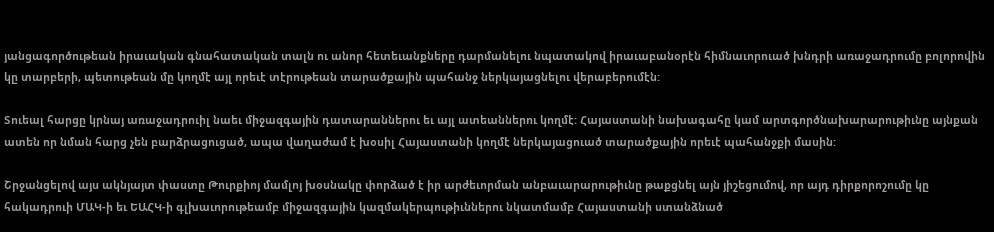յանցագործութեան իրաւական գնահատական տալն ու անոր հետեւանքները դարմանելու նպատակով իրաւաբանօրէն հիմնաւորուած խնդրի առաջադրումը բոլորովին կը տարբերի, պետութեան մը կողմէ այլ որեւէ տէրութեան տարածքային պահանջ ներկայացնելու վերաբերումէն:

Տուեալ հարցը կրնայ առաջադրուիլ նաեւ միջազգային դատարաններու եւ այլ ատեաններու կողմէ: Հայաստանի նախագահը կամ արտգործնախարարութիւնը այնքան ատեն որ նման հարց չեն բարձրացուցած, ապա վաղաժամ է խօսիլ Հայաստանի կողմէ ներկայացուած տարածքային որեւէ պահանջքի մասին:

Շրջանցելով այս ակնյայտ փաստը Թուրքիոյ մամլոյ խօսնակը փորձած է իր արժեւորման անբաւարարութիւնը թաքցնել այն յիշեցումով, որ այդ դիրքորոշումը կը հակադրուի ՄԱԿ-ի եւ ԵԱՀԿ-ի գլխաւորութեամբ միջազգային կազմակերպութիւններու նկատմամբ Հայաստանի ստանձնած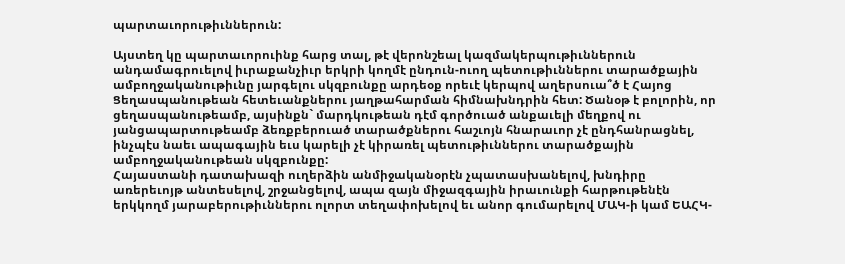պարտաւորութիւններուն:

Այստեղ կը պարտաւորուինք հարց տալ, թէ վերոնշեալ կազմակերպութիւններուն անդամագրուելով իւրաքանչիւր երկրի կողմէ ընդուն-ուող պետութիւններու տարածքային ամբողջականութիւնը յարգելու սկզբունքը արդեօք որեւէ կերպով աղերսուա՞ծ է Հայոց Ցեղասպանութեան հետեւանքներու յաղթահարման հիմնախնդրին հետ: Ծանօթ է բոլորին, որ ցեղասպանութեամբ, այսինքն` մարդկութեան դէմ գործուած անքաւելի մեղքով ու յանցապարտութեամբ ձեռքբերուած տարածքներու հաշւոյն հնարաւոր չէ ընդհանրացնել, ինչպէս նաեւ ապագային եւս կարելի չէ կիրառել պետութիւններու տարածքային ամբողջականութեան սկզբունքը:
Հայաստանի դատախազի ուղերձին անմիջականօրէն չպատասխանելով, խնդիրը առերեւոյթ անտեսելով, շրջանցելով, ապա զայն միջազգային իրաւունքի հարթութենէն երկկողմ յարաբերութիւններու ոլորտ տեղափոխելով եւ անոր գումարելով ՄԱԿ-ի կամ ԵԱՀԿ-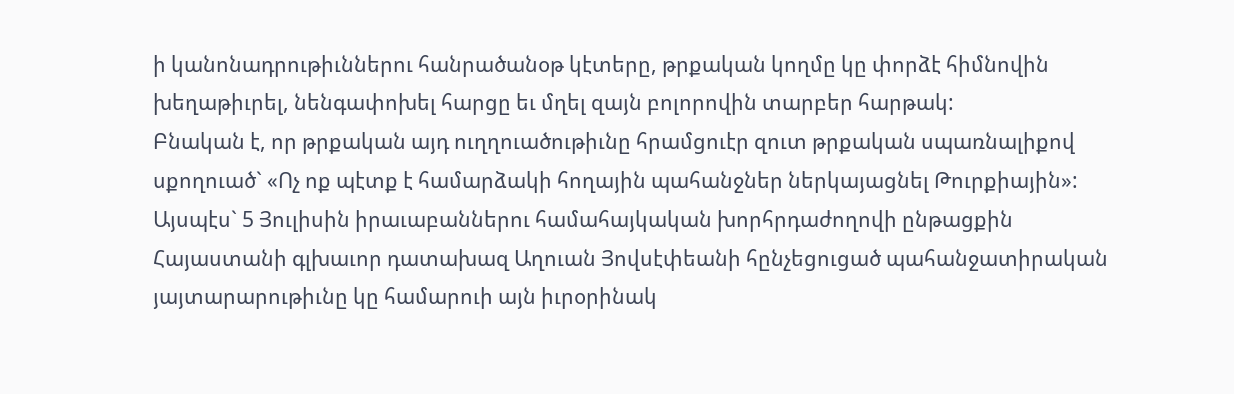ի կանոնադրութիւններու հանրածանօթ կէտերը, թրքական կողմը կը փորձէ հիմնովին խեղաթիւրել, նենգափոխել հարցը եւ մղել զայն բոլորովին տարբեր հարթակ:
Բնական է, որ թրքական այդ ուղղուածութիւնը հրամցուէր զուտ թրքական սպառնալիքով սքողուած` «Ոչ ոք պէտք է համարձակի հողային պահանջներ ներկայացնել Թուրքիային»:
Այսպէս` 5 Յուլիսին իրաւաբաններու համահայկական խորհրդաժողովի ընթացքին Հայաստանի գլխաւոր դատախազ Աղուան Յովսէփեանի հընչեցուցած պահանջատիրական յայտարարութիւնը կը համարուի այն իւրօրինակ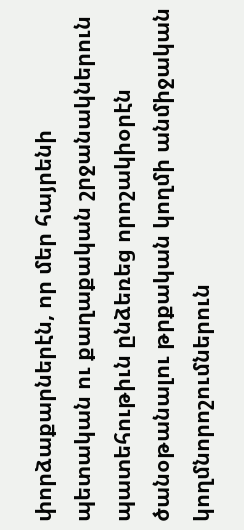փորձաքարներէն, որ մեր հայրենի պետական ու քաղաքական շրջանակներուն պատեհութիւն ընձեռեց որոշակիօրէն ծանօթանալու թրքական կողմի անմիջական կողմնորոշումներուն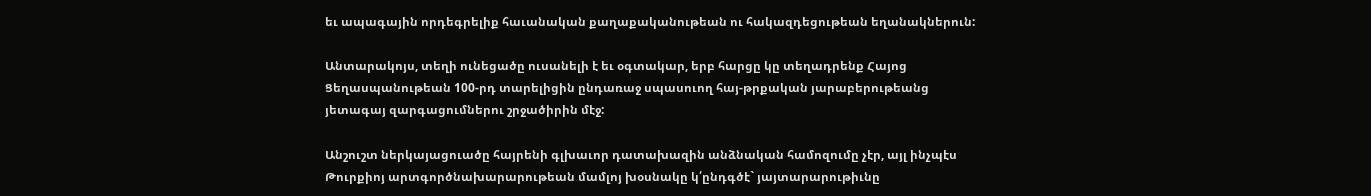եւ ապագային որդեգրելիք հաւանական քաղաքականութեան ու հակազդեցութեան եղանակներուն:

Անտարակոյս, տեղի ունեցածը ուսանելի է եւ օգտակար, երբ հարցը կը տեղադրենք Հայոց Ցեղասպանութեան 100-րդ տարելիցին ընդառաջ սպասուող հայ-թրքական յարաբերութեանց յետագայ զարգացումներու շրջածիրին մէջ:

Անշուշտ ներկայացուածը հայրենի գլխաւոր դատախազին անձնական համոզումը չէր, այլ ինչպէս Թուրքիոյ արտգործնախարարութեան մամլոյ խօսնակը կ՛ընդգծէ` յայտարարութիւնը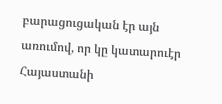բարացուցական էր այն առումով, որ կը կատարուէր Հայաստանի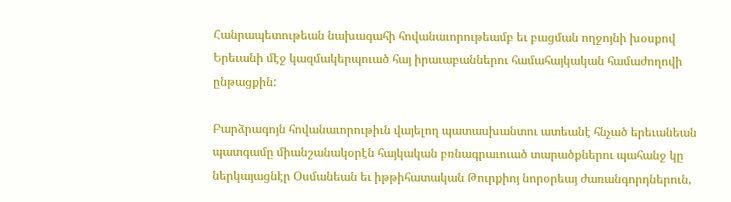Հանրապետութեան նախագահի հովանաւորութեամբ եւ բացման ողջոյնի խօսքով Երեւանի մէջ կազմակերպուած հայ իրաւաբաններու համահայկական համաժողովի ընթացքին:

Բարձրագոյն հովանաւորութիւն վայելող պատասխանտու ատեանէ հնչած երեւանեան պատգամը միանշանակօրէն հայկական բռնագրաւուած տարածքներու պահանջ կը ներկայացնէր Օսմանեան եւ իթթիհատական Թուրքիոյ նորօրեայ ժառանգորդներուն,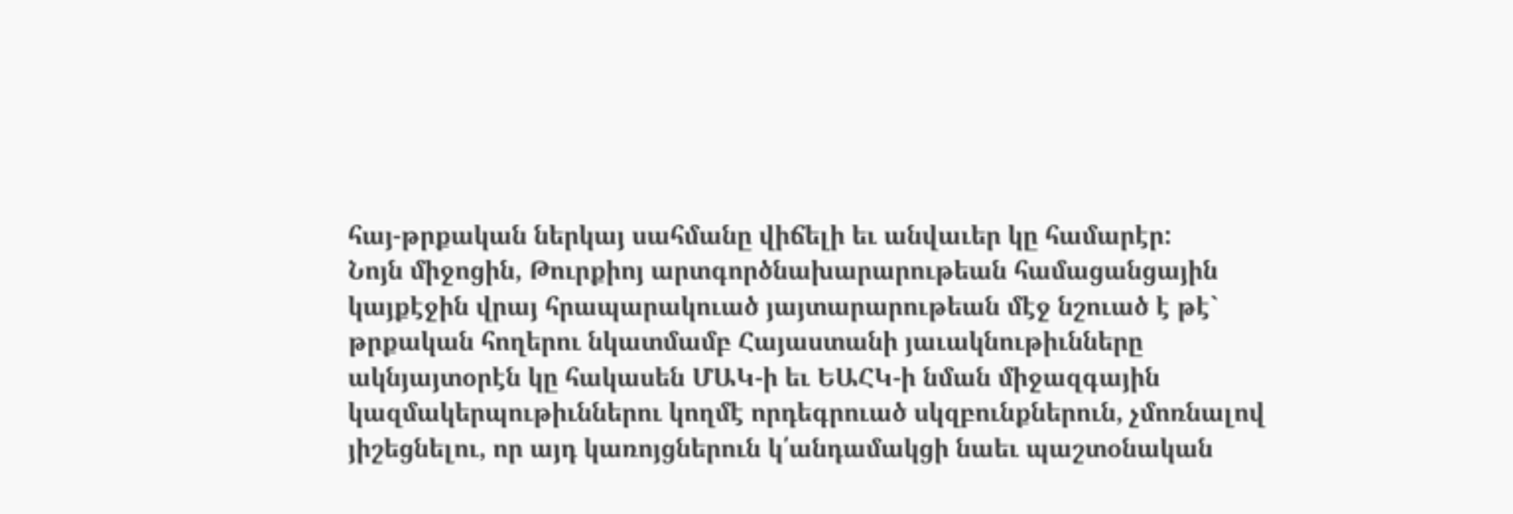հայ-թրքական ներկայ սահմանը վիճելի եւ անվաւեր կը համարէր:
Նոյն միջոցին, Թուրքիոյ արտգործնախարարութեան համացանցային կայքէջին վրայ հրապարակուած յայտարարութեան մէջ նշուած է թէ` թրքական հողերու նկատմամբ Հայաստանի յաւակնութիւնները ակնյայտօրէն կը հակասեն ՄԱԿ-ի եւ ԵԱՀԿ-ի նման միջազգային կազմակերպութիւններու կողմէ որդեգրուած սկզբունքներուն, չմոռնալով յիշեցնելու, որ այդ կառոյցներուն կ՛անդամակցի նաեւ պաշտօնական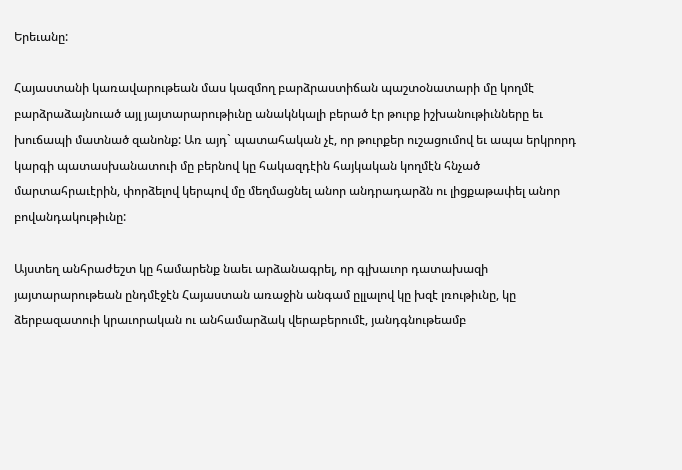Երեւանը:

Հայաստանի կառավարութեան մաս կազմող բարձրաստիճան պաշտօնատարի մը կողմէ բարձրաձայնուած այլ յայտարարութիւնը անակնկալի բերած էր թուրք իշխանութիւնները եւ խուճապի մատնած զանոնք: Առ այդ` պատահական չէ, որ թուրքեր ուշացումով եւ ապա երկրորդ կարգի պատասխանատուի մը բերնով կը հակազդէին հայկական կողմէն հնչած մարտահրաւէրին, փորձելով կերպով մը մեղմացնել անոր անդրադարձն ու լիցքաթափել անոր բովանդակութիւնը:

Այստեղ անհրաժեշտ կը համարենք նաեւ արձանագրել, որ գլխաւոր դատախազի յայտարարութեան ընդմէջէն Հայաստան առաջին անգամ ըլլալով կը խզէ լռութիւնը, կը ձերբազատուի կրաւորական ու անհամարձակ վերաբերումէ, յանդգնութեամբ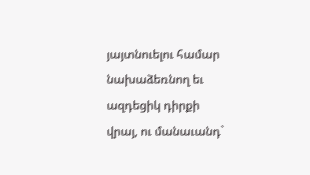յայտնուելու համար նախաձեռնող եւ ազդեցիկ դիրքի վրայ, ու մանաւանդ`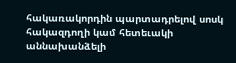հակառակորդին պարտադրելով սոսկ հակազդողի կամ հետեւակի աննախանձելի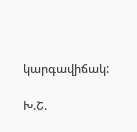կարգավիճակ:

Խ.Շ.